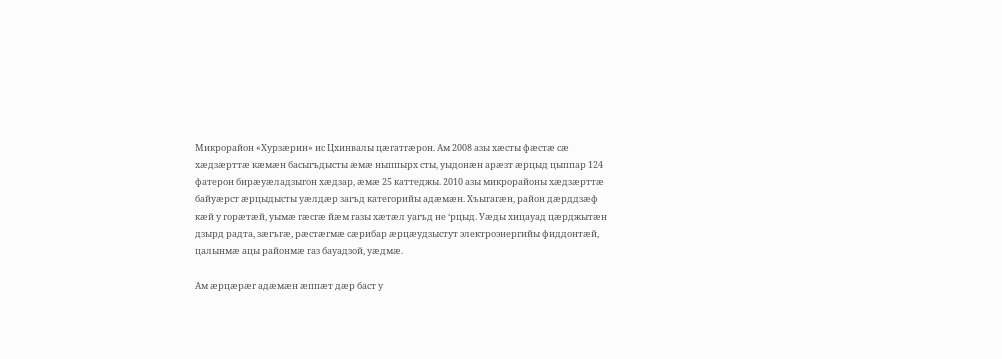Микрорайон «Хурзæрин» ис Цхинвалы цæгатгæрон. Ам 2008 азы хæсты фæстæ сæ хæдзæрттæ кæмæн басыгъдысты æмæ ныппырх сты, уыдонæн арæзт æрцыд цыппар 124 фатерон бирæуæладзыгон хæдзар, æмæ 25 каттеджы. 2010 азы микрорайоны хæдзæрттæ байуæрст æрцыдысты уæлдæр загъд категорийы адæмæн. Хъыгагæн, район дæрддзæф кæй у горæтæй, уымæ гæсгæ йæм газы хæтæл уагъд не ‘рцыд. Уæды хицауад цæрджытæн дзырд радта, зæгъгæ, рæстæгмæ сæрибар æрцæудзыстут электроэнергийы фиддонтæй, цалынмæ ацы районмæ газ бауадзой, уæдмæ.

Ам æрцæрæг адæмæн æппæт дæр баст у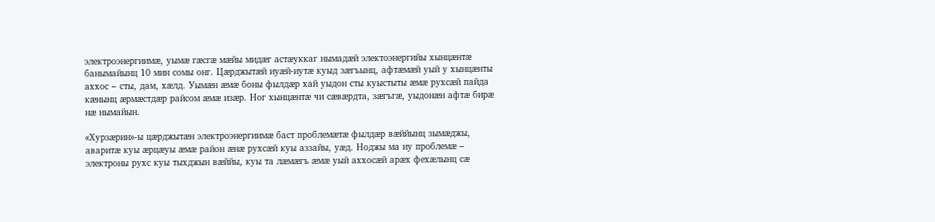электроэнергиимæ, уымæ гæсгæ мæйы мидæг астæуккаг нымадæй электоэнергийы хынцæнтæ  банымайынц 10 мин сомы онг. Цæрджытæй иуæй-иутæ куыд зæгъынц, афтæмæй уый у хынцæнты аххос – сты, дам, хæлд. Уымæн æмæ боны фылдæр хай уыдон сты куыстыты æмæ рухсæй пайда кæнынц æрмæстдæр райсом æмæ изæр. Ног хынцæнтæ чи сæвæрдта, зæгъгæ, уыдонæн афтæ бирæ нæ нымайын.

«Хурзæрин»-ы цæрджытæн электроэнергиимæ баст проблемæтæ фылдæр вæййынц зымæджы, аваритæ куы æрцæуы æмæ район æнæ рухсæй куы аззайы, уæд. Ноджы ма иу проблемæ – электроны рухс куы тыхджын вæййы, куы та лæмæгъ æмæ уый аххосæй арæх фехæлынц сæ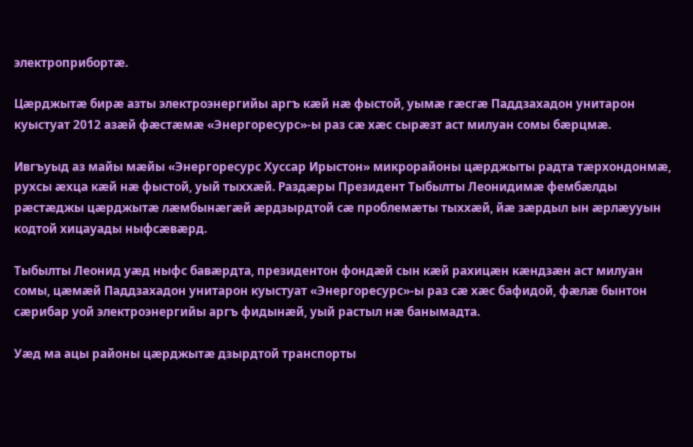электроприбортæ.

Цæрджытæ бирæ азты электроэнергийы аргъ кæй нæ фыстой, уымæ гæсгæ Паддзахадон унитарон куыстуат 2012 азæй фæстæмæ «Энергоресурс»-ы раз сæ хæс сырæзт аст милуан сомы бæрцмæ.

Ивгъуыд аз майы мæйы «Энергоресурс Хуссар Ирыстон» микрорайоны цæрджыты радта тæрхондонмæ, рухсы æхца кæй нæ фыстой, уый тыххæй. Раздæры Президент Тыбылты Леонидимæ фембæлды рæстæджы цæрджытæ лæмбынæгæй æрдзырдтой сæ проблемæты тыххæй, йæ зæрдыл ын æрлæууын кодтой хицауады ныфсæвæрд.

Тыбылты Леонид уæд ныфс бавæрдта, президентон фондæй сын кæй рахицæн кæндзæн аст милуан сомы, цæмæй Паддзахадон унитарон куыстуат «Энергоресурс»-ы раз сæ хæс бафидой, фæлæ бынтон сæрибар уой электроэнергийы аргъ фидынæй, уый растыл нæ банымадта.

Уæд ма ацы районы цæрджытæ дзырдтой транспорты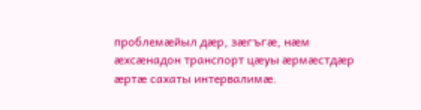проблемæйыл дæр, зæгъгæ, нæм æхсæнадон транспорт цæуы æрмæстдæр æртæ сахаты интервалимæ.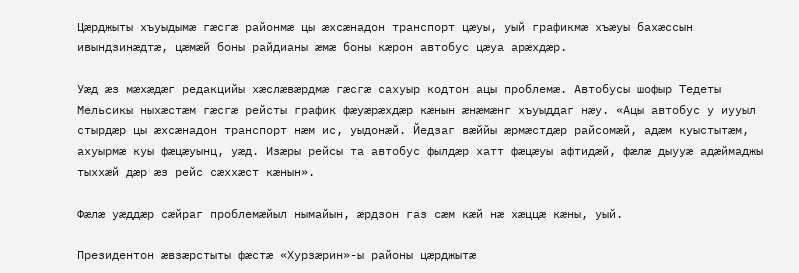Цæрджыты хъуыдымæ гæсгæ районмæ цы æхсæнадон транспорт цæуы, уый графикмæ хъæуы бахæссын ивындзинæдтæ, цæмæй боны райдианы æмæ боны кæрон автобус цæуа арæхдæр.

Уæд æз мæхæдæг редакцийы хæслæвæрдмæ гæсгæ сахуыр кодтон ацы проблемæ. Автобусы шофыр Тедеты Мельсикы ныхæстæм гæсгæ рейсты график фæуæрæхдæр кæнын æнæмæнг хъуыддаг нæу. «Ацы автобус у иууыл стырдæр цы æхсæнадон транспорт нæм ис, уыдонæй. Йедзаг вæййы æрмæстдæр райсомæй, адæм куыстытæм, ахуырмæ куы фæцæуынц, уæд. Изæры рейсы та автобус фылдæр хатт фæцæуы афтидæй, фæлæ дыууæ адæймаджы тыххæй дæр æз рейс сæххæст кæнын».

Фæлæ уæддæр сæйраг проблемæйыл нымайын, æрдзон газ сæм кæй нæ хæццæ кæны, уый.

Президентон æвзæрстыты фæстæ «Хурзæрин»-ы районы цæрджытæ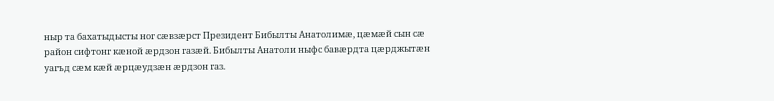ныр та бахатыдысты ног сæвзæрст Президент Бибылты Анатолимæ, цæмæй сын сæ район сифтонг кæной æрдзон газæй. Бибылты Анатоли ныфс бавæрдта цæрджытæн уагъд сæм кæй æрцæудзæн æрдзон газ.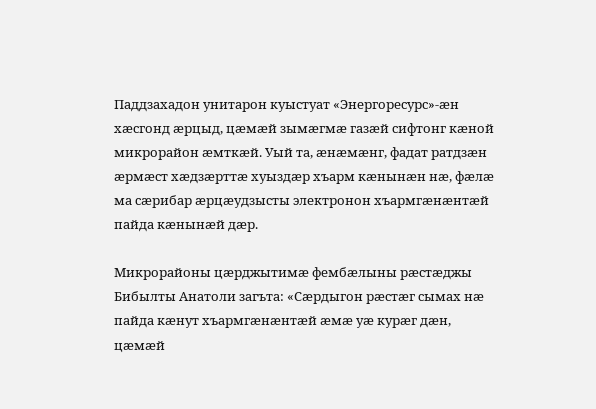Паддзахадон унитарон куыстуат «Энергоресурс»-æн хæсгонд æрцыд, цæмæй зымæгмæ газæй сифтонг кæной микрорайон æмткæй. Уый та, æнæмæнг, фадат ратдзæн æрмæст хæдзæрттæ хуыздæр хъарм кæнынæн нæ, фæлæ ма сæрибар æрцæудзысты электронон хъармгæнæнтæй пайда кæнынæй дæр.

Микрорайоны цæрджытимæ фембæлыны рæстæджы Бибылты Анатоли загъта: «Сæрдыгон рæстæг сымах нæ пайда кæнут хъармгæнæнтæй æмæ уæ курæг дæн, цæмæй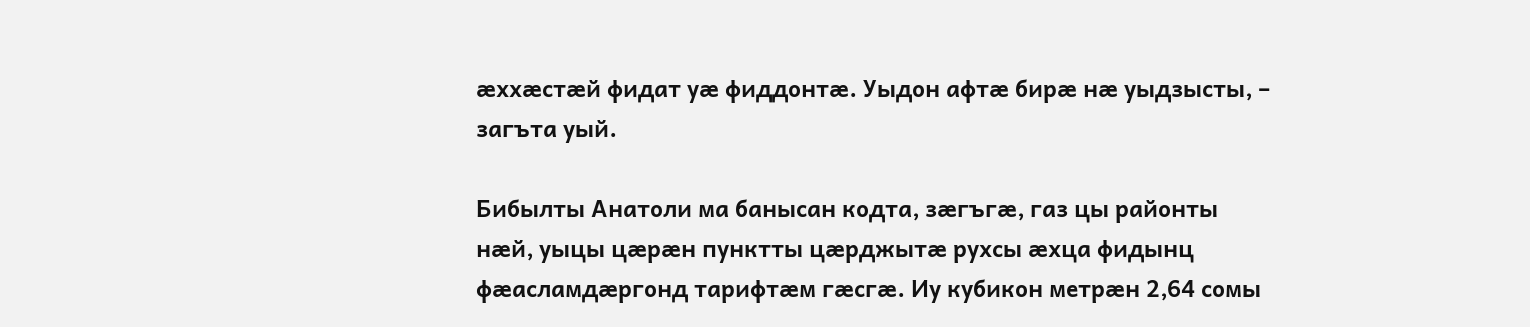æххæстæй фидат уæ фиддонтæ. Уыдон афтæ бирæ нæ уыдзысты, – загъта уый.

Бибылты Анатоли ма банысан кодта, зæгъгæ, газ цы районты нæй, уыцы цæрæн пунктты цæрджытæ рухсы æхца фидынц фæасламдæргонд тарифтæм гæсгæ. Иу кубикон метрæн 2,64 сомы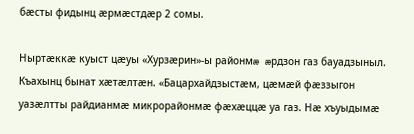бæсты фидынц æрмæстдæр 2 сомы.

Ныртæккæ куыст цæуы «Хурзæрин»-ы районмæ æрдзон газ бауадзыныл. Къахынц бынат хæтæлтæн. «Бацархайдзыстæм, цæмæй фæззыгон уазæлтты райдианмæ микрорайонмæ фæхæццæ уа газ. Нæ хъуыдымæ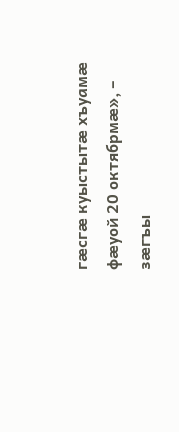гæсгæ куыстытæ хъуамæ фæуой 20 октябрмæ», – зæгъы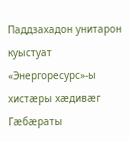Паддзахадон унитарон куыстуат «Энергоресурс»-ы хистæры хæдивæг Гæбæраты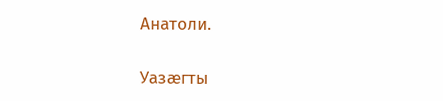Анатоли.

Уазæгты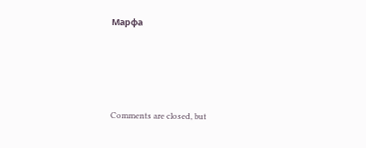Марфа





Comments are closed, but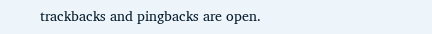trackbacks and pingbacks are open.